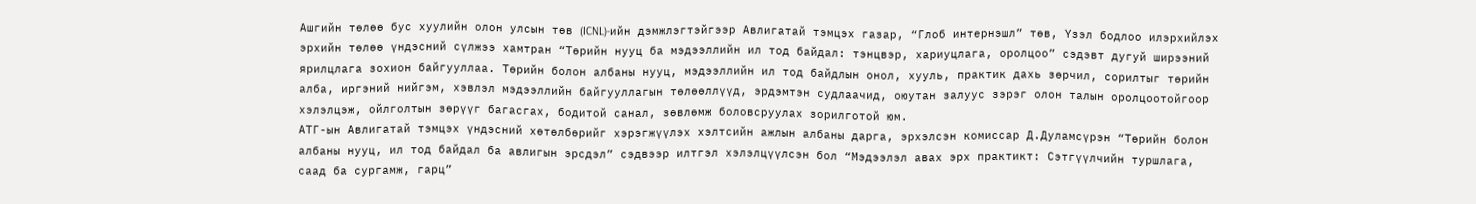Ашгийн төлөө бус хуулийн олон улсын төв (ICNL)-ийн дэмжлэгтэйгээр Авлигатай тэмцэх газар, “Глоб интернэшл” төв, Үзэл бодлоо илэрхийлэх эрхийн төлөө үндэсний сүлжээ хамтран “Төрийн нууц ба мэдээллийн ил тод байдал: тэнцвэр, хариуцлага, оролцоо” сэдэвт дугуй ширээний ярилцлага зохион байгууллаа. Төрийн болон албаны нууц, мэдээллийн ил тод байдлын онол, хууль, практик дахь зөрчил, сорилтыг төрийн алба, иргэний нийгэм, хэвлэл мэдээллийн байгууллагын төлөөллүүд, эрдэмтэн судлаачид, оюутан залуус зэрэг олон талын оролцоотойгоор хэлэлцэж, ойлголтын зөрүүг багасгах, бодитой санал, зөвлөмж боловсруулах зорилготой юм.
АТГ-ын Авлигатай тэмцэх үндэсний хөтөлбөрийг хэрэгжүүлэх хэлтсийн ажлын албаны дарга, эрхэлсэн комиссар Д.Дуламсүрэн “Төрийн болон албаны нууц, ил тод байдал ба авлигын эрсдэл” сэдвээр илтгэл хэлэлцүүлсэн бол “Мэдээлэл авах эрх практикт: Сэтгүүлчийн туршлага, саад ба сургамж, гарц”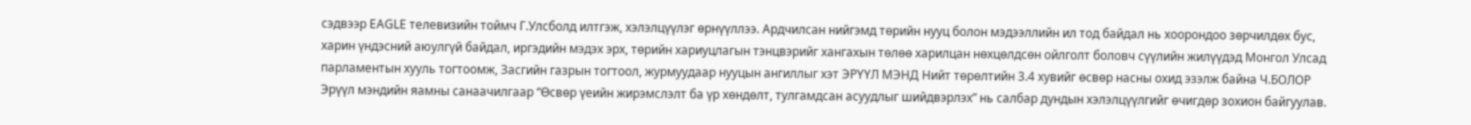сэдвээр EAGLE телевизийн тоймч Г.Улсболд илтгэж, хэлэлцүүлэг өрнүүллээ. Ардчилсан нийгэмд төрийн нууц болон мэдээллийн ил тод байдал нь хоорондоо зөрчилдөх бус, харин үндэсний аюулгүй байдал, иргэдийн мэдэх эрх, төрийн хариуцлагын тэнцвэрийг хангахын төлөө харилцан нөхцөлдсөн ойлголт боловч сүүлийн жилүүдэд Монгол Улсад парламентын хууль тогтоомж, Засгийн газрын тогтоол, журмуудаар нууцын ангиллыг хэт ЭРҮҮЛ МЭНД Нийт төрөлтийн 3.4 хувийг өсвөр насны охид эзэлж байна Ч.БОЛОР Эрүүл мэндийн яамны санаачилгаар “Өсвөр үеийн жирэмслэлт ба үр хөндөлт, тулгамдсан асуудлыг шийдвэрлэх” нь салбар дундын хэлэлцүүлгийг өчигдөр зохион байгуулав.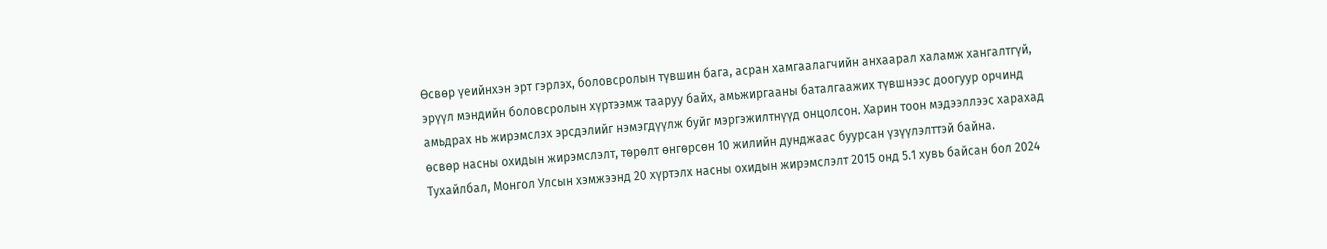Өсвөр үеийнхэн эрт гэрлэх, боловсролын түвшин бага, асран хамгаалагчийн анхаарал халамж хангалтгүй, эрүүл мэндийн боловсролын хүртээмж тааруу байх, амьжиргааны баталгаажих түвшнээс доогуур орчинд амьдрах нь жирэмслэх эрсдэлийг нэмэгдүүлж буйг мэргэжилтнүүд онцолсон. Харин тоон мэдээллээс харахад өсвөр насны охидын жирэмслэлт, төрөлт өнгөрсөн 10 жилийн дунджаас буурсан үзүүлэлттэй байна. Тухайлбал, Монгол Улсын хэмжээнд 20 хүртэлх насны охидын жирэмслэлт 2015 онд 5.1 хувь байсан бол 2024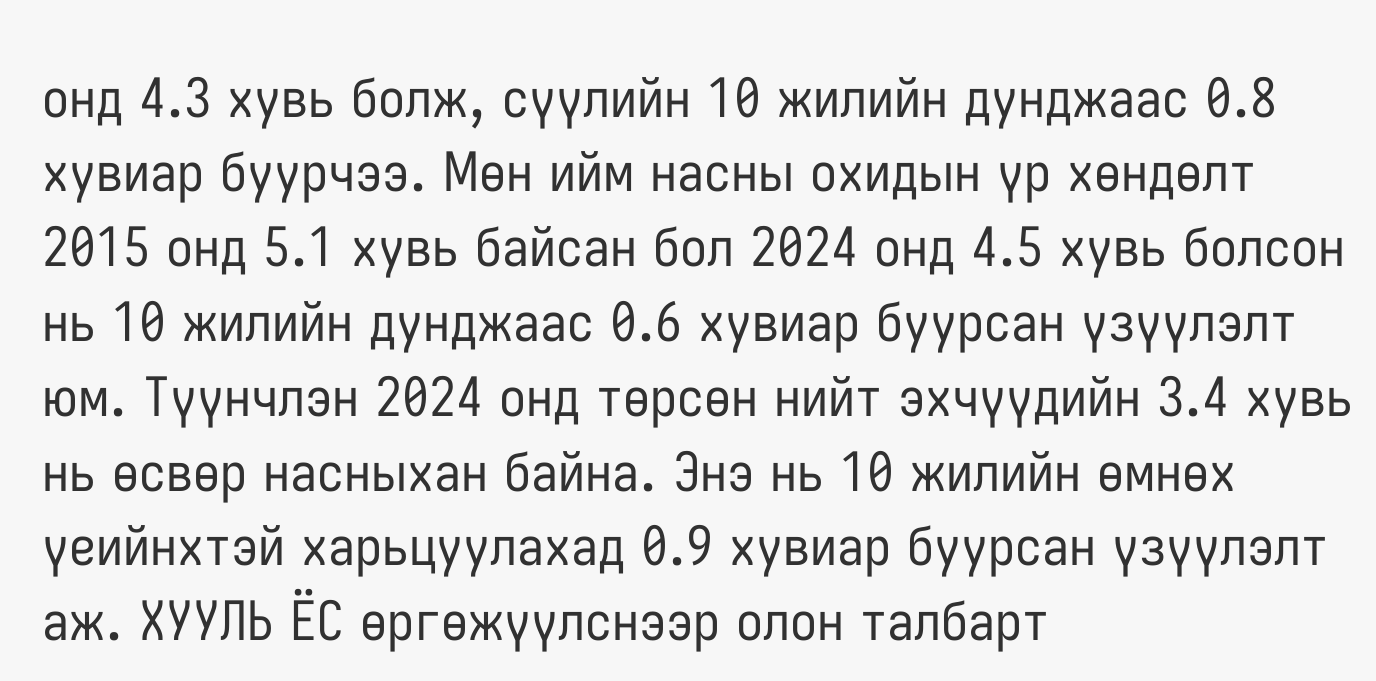онд 4.3 хувь болж, сүүлийн 10 жилийн дунджаас 0.8 хувиар буурчээ. Мөн ийм насны охидын үр хөндөлт 2015 онд 5.1 хувь байсан бол 2024 онд 4.5 хувь болсон нь 10 жилийн дунджаас 0.6 хувиар буурсан үзүүлэлт юм. Түүнчлэн 2024 онд төрсөн нийт эхчүүдийн 3.4 хувь нь өсвөр насныхан байна. Энэ нь 10 жилийн өмнөх үеийнхтэй харьцуулахад 0.9 хувиар буурсан үзүүлэлт аж. ХУУЛЬ ЁС өргөжүүлснээр олон талбарт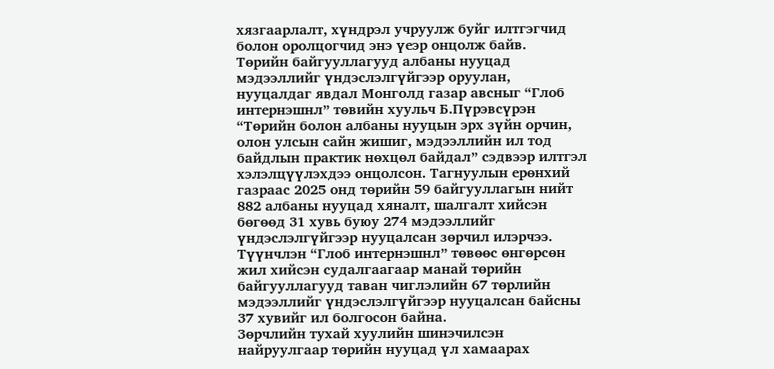хязгаарлалт, хүндрэл учруулж буйг илтгэгчид болон оролцогчид энэ үеэр онцолж байв.
Төрийн байгууллагууд албаны нууцад мэдээллийг үндэслэлгүйгээр оруулан, нууцалдаг явдал Монголд газар авсныг “Глоб интернэшнл” төвийн хуульч Б.Пүрэвсүрэн “Төрийн болон албаны нууцын эрх зүйн орчин, олон улсын сайн жишиг, мэдээллийн ил тод байдлын практик нөхцөл байдал” сэдвээр илтгэл хэлэлцүүлэхдээ онцолсон. Тагнуулын ерөнхий газраас 2025 онд төрийн 59 байгууллагын нийт 882 албаны нууцад хяналт, шалгалт хийсэн бөгөөд 31 хувь буюу 274 мэдээллийг үндэслэлгүйгээр нууцалсан зөрчил илэрчээ. Түүнчлэн “Глоб интернэшнл” төвөөс өнгөрсөн жил хийсэн судалгаагаар манай төрийн байгууллагууд таван чиглэлийн 67 төрлийн мэдээллийг үндэслэлгүйгээр нууцалсан байсны 37 хувийг ил болгосон байна.
Зөрчлийн тухай хуулийн шинэчилсэн найруулгаар төрийн нууцад үл хамаарах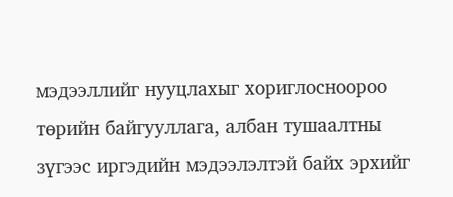мэдээллийг нууцлахыг хориглосноороо төрийн байгууллага, албан тушаалтны зүгээс иргэдийн мэдээлэлтэй байх эрхийг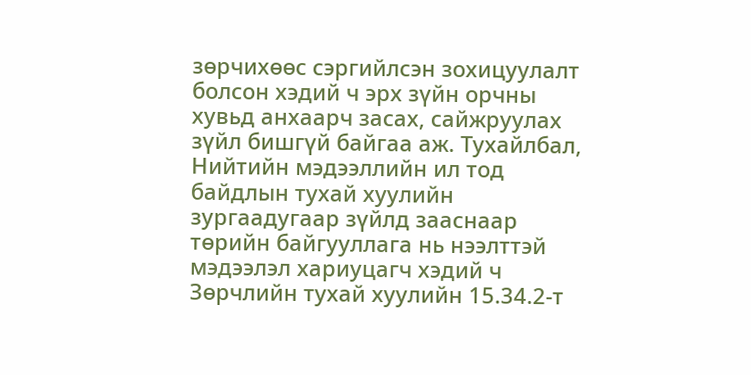зөрчихөөс сэргийлсэн зохицуулалт болсон хэдий ч эрх зүйн орчны хувьд анхаарч засах, сайжруулах зүйл бишгүй байгаа аж. Тухайлбал, Нийтийн мэдээллийн ил тод байдлын тухай хуулийн зургаадугаар зүйлд зааснаар төрийн байгууллага нь нээлттэй мэдээлэл хариуцагч хэдий ч Зөрчлийн тухай хуулийн 15.34.2-т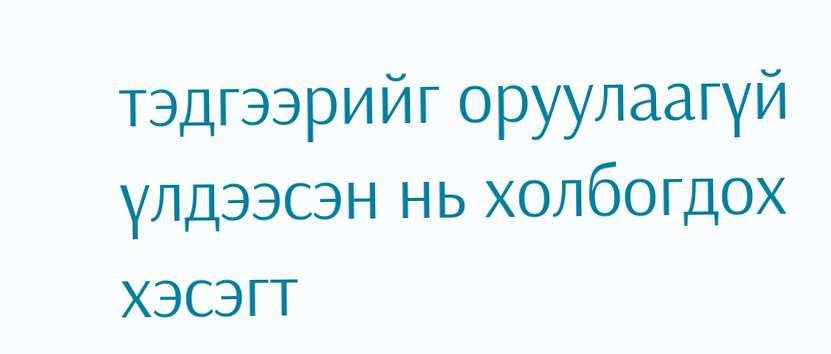тэдгээрийг оруулаагүй үлдээсэн нь холбогдох хэсэгт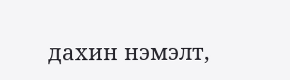дахин нэмэлт,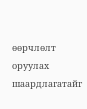өөрчлөлт оруулах шаардлагатайг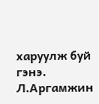харуулж буй гэнэ.
Л.Аргамжин